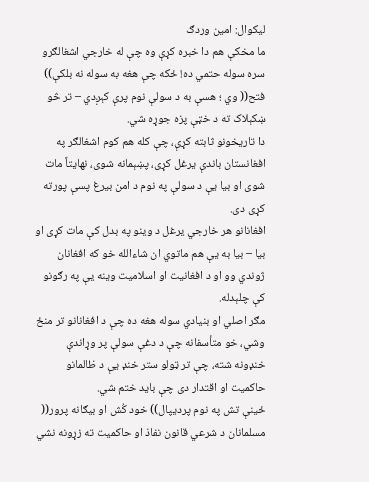لیکوال: امین وردګ
ما مخکې هم دا خبره کړې وه چې له خارجي اشغالګرو سره سوله حتمي ده! ځکه چې هغه به سوله نه بلکې)) فتح(( وي ؛ هسې به د سولې نوم پرې کېږدي – تر څو ښکېلاک ته د خټې پزه جوړه شي.
دا تاریخونو ثابته کړې، چې کله هم کوم اشغالګر په افغانستان باندې یرغل کړی، پښېمانه شوی، نهایتاً مات شوی او بیا یې د سولې په نوم د امن بیرغ پسې پورته کړی دی.
افغانانو هر خارجي یرغل د وینو په بدل کې مات کړی او بیا – بیا به یې هم ماتوي ان شاءالله خو که افغانان ژوندي وو او د افغانیت او اسلامیت وینه یې په رګونو کې چلېدله.
مګر اصلي او بنیادي سوله هغه ده چې د افغانانو تر منځ وشي، خو متأسفانه چې د دغې سولې پر وړاندې خنډونه شته، چې تر ټولو ستر خنډ یې د ظالمانو حاکمیت او اقتدار دی چې باید ختم شي.
ځینې تش په نوم پردیپال)) خود کُش او بیګانه پرور(( مسلمانان د شرعي قانون نفاذ او حاکمیت ته زړونه نشي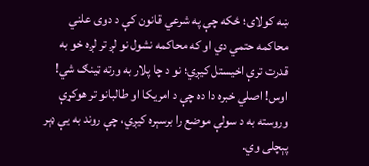ښه کولای؛ ځکه چې په شرعي قانون کې د دوی علني محاکمه حتمي دي او که محاکمه نشول نو لږ تر لږه خو به قدرت ترې اخیستل کیږي؛ نو د چا پلار به ورته ټینګ شي!
اوس! اصلي خبره دا ده چې د امریکا او طالبانو تر هوکړې وروسته به د سولې موضع را برسېره کیږي، چې روند به یې ډېر پېچلی وي.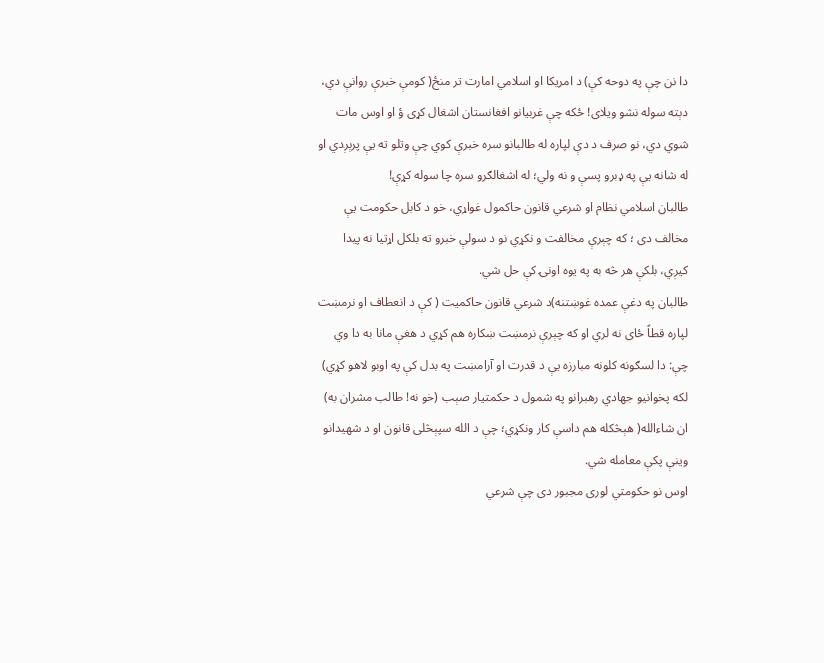دا نن چې په دوحه کې) د امریکا او اسلامي امارت تر منځ( کومې خبرې روانې دي، دېته سوله نشو ویلای! ځکه چې غربیانو افغانستان اشغال کړی ؤ او اوس مات شوي دي، نو صرف د دې لپاره له طالبانو سره خبرې کوي چې وتلو ته یې پرېږدي او له شانه یې په ډبرو پسې و نه ولي؛ له اشغالګرو سره چا سوله کړې!
طالبان اسلامي نظام او شرعي قانون حاکمول غواړي، خو د کابل حکومت یې مخالف دی ؛ که چېرې مخالفت و نکړي نو د سولې خبرو ته بلکل اړتیا نه پيدا کیږي، بلکې هر څه به په یوه اونۍ کې حل شي.
طالبان په دغې عمده غوښتنه)د شرعي قانون حاکمیت ( کې د انعطاف او نرمښت لپاره قطاً ځای نه لري او که چېرې نرمښت ښکاره هم کړي د هغې مانا به دا وي چې: دا لسګونه کلونه مبارزه یې د قدرت او آرامښت په بدل کې په اوبو لاهو کړي) لکه پخوانیو جهادي رهبرانو په شمول د حکمتیار صېب (خو نه! طالب مشران به) ان شاءالله( هېڅکله هم داسې کار ونکړي؛ چې د الله سپېڅلی قانون او د شهیدانو وینې پکې معامله شي.
اوس نو حکومتي لوری مجبور دی چې شرعي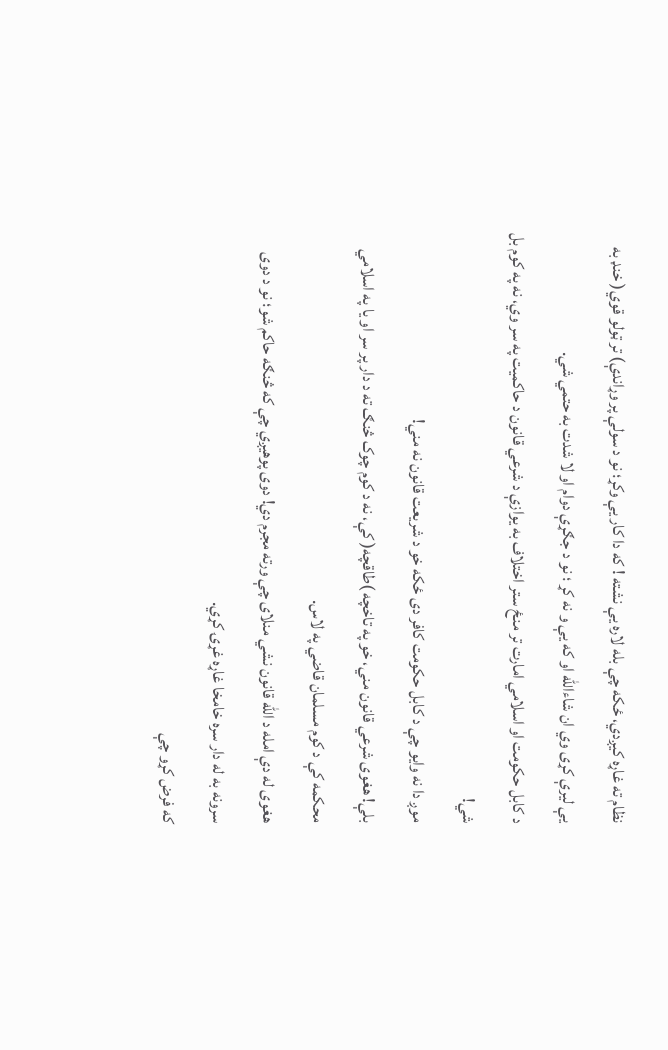نظام ته غاړه کيږدي، ځکه چې بله لاره یې نشته ! که دا کار یې وکړ؛ نو د سولې پر وړاندې) تر ټولو قوي( خنډ به یې لیرې کړی وي ان شاءالله او که یې و نه کړ ؛ نو د جګړې دوام او لا شدت به حتمي شي.
د کابل حکومت او اسلامي امارت تر منځ ستر اختلاف به یوازې د شرعي قانون د حاکمیت په سر وي، نه په کوم بل شي!
موږ دا نه وایو چې د کابل حکومت کافر دی ځکه خو د شریعت قانون نه مني!
بلې! هغوی شرعي قانون مني، خو په تاخچه )طاقچه( کې، نه د کوم چوک څنګ ته د دار پر سر او یا په اسلامي محکمه کې د کوم مسلمان قاضي په لاس.
هغوی له دې امله د الله قانون نشي منلای چې ورته مجرم دي! دوی پوهیږي چې که څنګه حاکم شو؛ نو د دوی سرونه به له دار سره خامخا غاړه غړۍ کړي.
که فرض کړو چې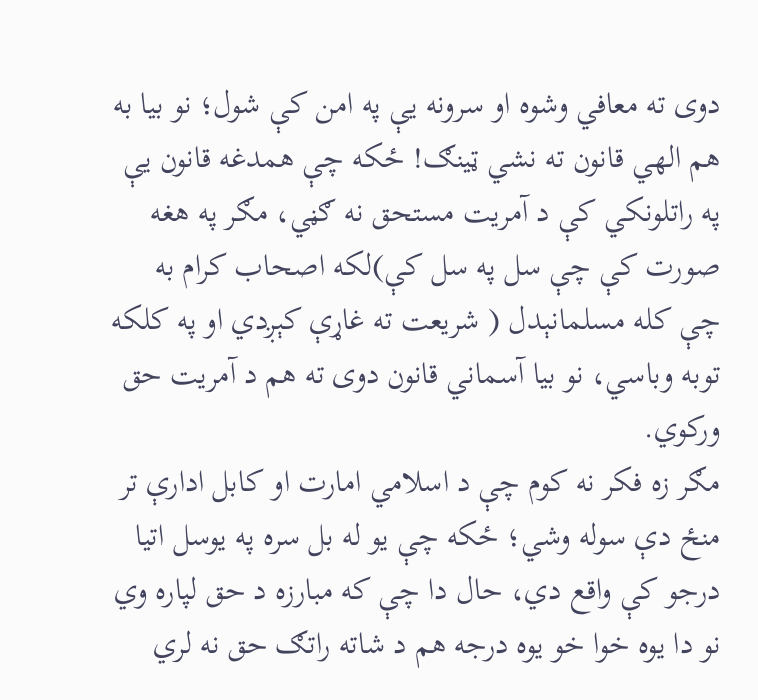دوی ته معافي وشوه او سرونه یې په امن کې شول؛ نو بیا به هم الهي قانون ته نشي ټینګ! ځکه چې همدغه قانون یې په راتلونکي کې د آمریت مستحق نه ګڼي، مګر په هغه صورت کې چې سل په سل کې)لکه اصحاب کرام به چې کله مسلمانېدل ( شریعت ته غاړې کېږدي او په کلکه توبه وباسي، نو بیا آسماني قانون دوی ته هم د آمریت حق ورکوي.
مګر زه فکر نه کوم چې د اسلامي امارت او کابل ادارې تر منځ دې سوله وشي؛ ځکه چې یو له بل سره په یوسل اتیا درجو کې واقع دي، حال دا چې که مبارزه د حق لپاره وي نو دا یوه خوا خو یوه درجه هم د شاته راتګ حق نه لري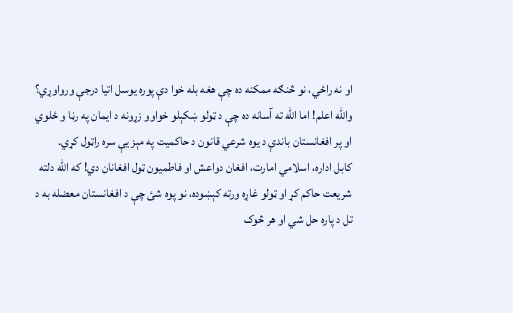او نه راځي، نو څنګه ممکنه ده چې هغه بله خوا دې پوره یوسل اتیا درجې ورواوړي؟
والله اعلم! اما الله ته آسانه ده چې د ټولو ښکېلو خواوو زړونه د ایمان په رڼا و ځلوي او پر افغانستان باندې د یوه شرعي قانون د حاکمیت په مېز یې سره راټول کړي.
کابل اداره، اسلامي امارت، افغان دواعش او فاطمیون ټول افغانان دي! که الله دلته شریعت حاکم کړ او ټولو غاړه ورته کېښوده، نو پوه شئ چې د افغانستان معضله به د تل د پاره حل شي او هر څوک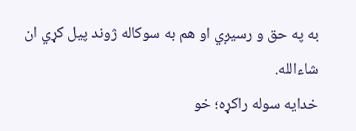به په حق و رسیږي او هم به سوکاله ژوند پيل کړي ان شاءالله.
خدایه سوله راکړه؛ خو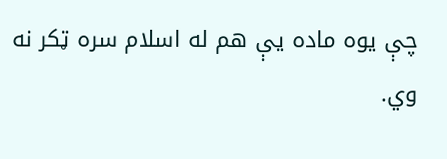چې یوه ماده یې هم له اسلام سره ټکر نه وي.